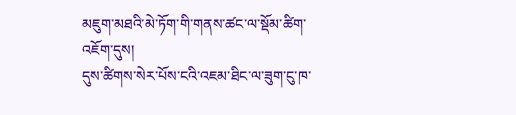མཇུག་མཐའི་མེ་ཏོག་གི་གནས་ཚང་ལ་སྡོམ་ཚིག་འཇོག་དུས།
དུས་ཚིགས་སེར་པོས་ངའི་འཇམ་ཐིང་ལ་ཟུག་ངུ་ཁ་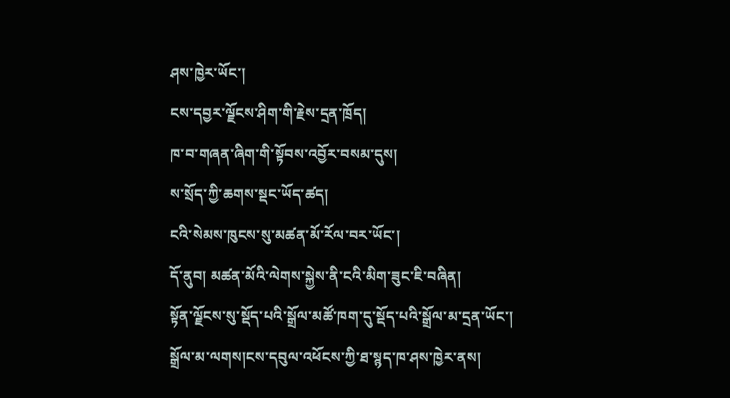ཤས་ཁྱེར་ཡོང་།
ངས་དབྱར་ལྗོངས་ཤིག་གི་རྗེས་དྲན་ཁྲོད།
ཁ་བ་གཞན་ཞིག་གི་སྟོབས་འབྱོར་བསམ་དུས།
ས་སྲོད་ཀྱི་ཆགས་སྡང་ཡོད་ཚད།
ངའི་སེམས་ཁུངས་སུ་མཚན་མོ་རོལ་བར་ཡོང་།
དོ་ནུབ། མཚན་མོའི་ལེགས་སྐྱེས་ནི་ངའི་མིག་ཟུང་ཇི་བཞིན།
སྟོན་ལྗོངས་སུ་སྡོད་པའི་སྒྲོལ་མཚོ་ཁག་དུ་སྡོད་པའི་སྒྲོལ་མ་དྲན་ཡོང་།
སྒྲོལ་མ་ལགས།ངས་དབུལ་འཕོངས་ཀྱི་ཐ་སྙད་ཁ་ཤས་ཁྱེར་ནས།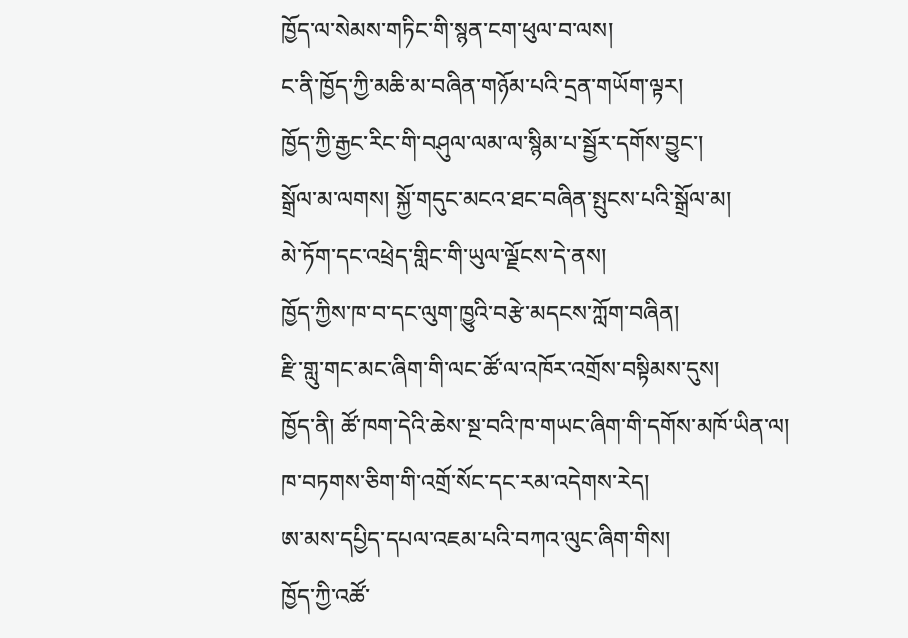ཁྱོད་ལ་སེམས་གཏིང་གི་སྙན་ངག་ཕུལ་བ་ལས།
ང་ནི་ཁྱོད་ཀྱི་མཆི་མ་བཞིན་གཉོམ་པའི་དྲན་གཡོག་ལྟར།
ཁྱོད་ཀྱི་རྒྱང་རིང་གི་བཤུལ་ལམ་ལ་སྙིམ་པ་སྦྱོར་དགོས་བྱུང་།
སྒྲོལ་མ་ལགས། སྐྱོ་གདུང་མངའ་ཐང་བཞིན་སྤུངས་པའི་སྒྲོལ་མ།
མེ་ཏོག་དང་འཕྲེད་གླིང་གི་ཡུལ་ལྗོངས་དེ་ནས།
ཁྱོད་ཀྱིས་ཁ་བ་དང་ལུག་ཁྱུའི་བརྩེ་མདངས་ཀློག་བཞིན།
རྫི་གླུ་གང་མང་ཞིག་གི་ལང་ཚོ་ལ་འཁོར་འགྲོས་བསྟིམས་དུས།
ཁྱོད་ནི། ཚོ་ཁག་དེའི་ཆེས་སྔ་བའི་ཁ་གཡང་ཞིག་གི་དགོས་མཁོ་ཡིན་ལ།
ཁ་བཏགས་ཅིག་གི་འགྲོ་སོང་དང་རམ་འདེགས་རེད།
ཨ་མས་དཔྱིད་དཔལ་འཇམ་པའི་བཀའ་ལུང་ཞིག་གིས།
ཁྱོད་ཀྱི་འཚོ་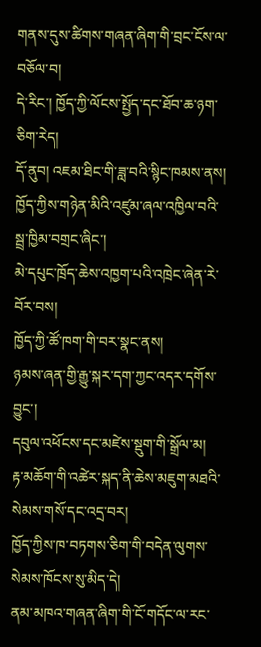གནས་དུས་ཚིགས་གཞན་ཞིག་གི་བྲང་ངོས་ལ་བཅོལ་བ།
དེ་རིང་། ཁྱོད་ཀྱི་ལོངས་སྤྱོད་དང་ཐོབ་ཆ་ཉག་ཅིག་རེད།
དོ་ནུབ། འཇམ་ཐིང་གི་ཟླ་བའི་སྙིང་ཁམས་ནས།
ཁྱོད་ཀྱིས་གཉེན་མིའི་འཛུམ་ཞལ་འཁྱིལ་བའི་སྦྲ་ཁྱིམ་བགྲང་ཞིང་།
མེ་དཔུང་ཁྲོད་ཆེས་འཁྱག་པའི་འཁྲེང་ཞེན་རེ་བོར་བས།
ཁྱོད་ཀྱི་ཚོ་ཁག་གི་བར་སྣང་ནས།
ཉམས་ཞན་གྱི་རྒྱུ་སྐར་དག་ཀྱང་འདར་དགོས་བྱུང་།
དབུལ་འཕོངས་དང་མཛེས་སྡུག་གི་སྒྲོལ་མ།
རྟ་མཆོག་གི་འཚེར་སྐད་ནི་ཆེས་མཇུག་མཐའི་སེམས་གསོ་དང་འདྲ་བར།
ཁྱོད་ཀྱིས་ཁ་བཏགས་ཅིག་གི་བདེན་ལུགས་སེམས་ཁོངས་སུ་མིད་དེ།
ནམ་མཁའ་གཞན་ཞིག་གི་ངོ་གདོང་ལ་རང་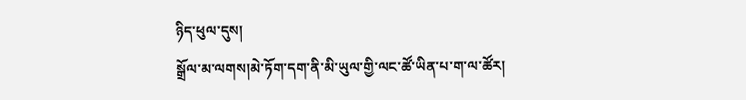ཉིད་ཕུལ་དུས།
སྒྲོལ་མ་ལགས།མེ་ཏོག་དག་ནི་མི་ཡུལ་གྱི་ལང་ཚོ་ཡིན་པ་ག་ལ་ཚོར།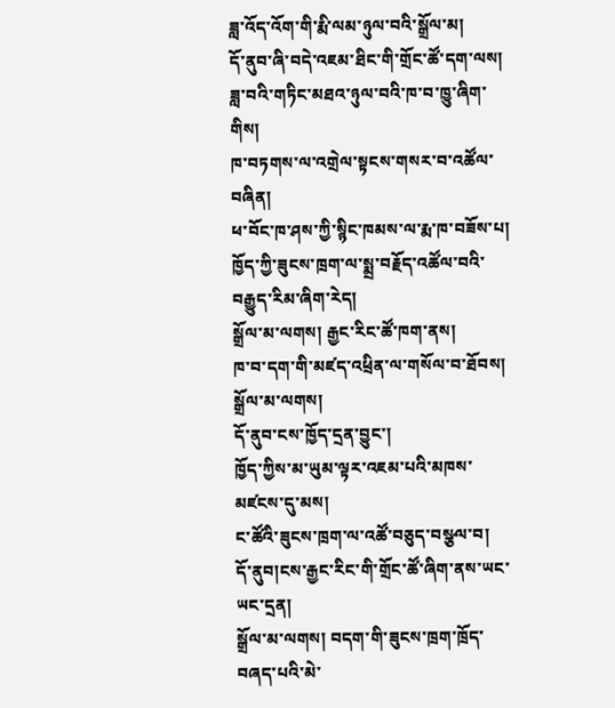ཟླ་འོད་འོག་གི་རྨི་ལམ་ཉུལ་བའི་སྒྲོལ་མ།
དོ་ནུབ་ཞི་བདེ་འཇམ་ཐིང་གི་གྲོང་ཚོ་དག་ལས།
ཟླ་བའི་གཏིང་མཐའ་ཉུལ་བའི་ཁ་བ་ཁྱུ་ཞིག་གིས།
ཁ་བཏགས་ལ་འགྲེལ་སྟངས་གསར་བ་འཚོལ་བཞིན།
ཕ་བོང་ཁ་ཤས་ཀྱི་སྙིང་ཁམས་ལ་རྨ་ཁ་བཟོས་པ།
ཁྱོད་ཀྱི་ཟུངས་ཁྲག་ལ་སྨྲ་བརྗོད་འཚོལ་བའི་བརྒྱུད་རིམ་ཞིག་རེད།
སྒྲོལ་མ་ལགས། རྒྱང་རིང་ཚོ་ཁག་ནས།
ཁ་བ་དག་གི་མཛད་འཕྲིན་ལ་གསོལ་བ་ཐོབས།
སྒྲོལ་མ་ལགས།
དོ་ནུབ་ངས་ཁྱོད་དྲན་བྱུང་།
ཁྱོད་ཀྱིས་མ་ཡུམ་ལྟར་འཇམ་པའི་མཁས་མཛངས་དུ་མས།
ང་ཚོའི་ཟུངས་ཁྲག་ལ་འཚོ་བཅུད་བསྩལ་བ།
དོ་ནུབ།ངས་རྒྱང་རིང་གི་གྲོང་ཚོ་ཞིག་ནས་ཡང་ཡང་དྲན།
སྒྲོལ་མ་ལགས། བདག་གི་ཟུངས་ཁྲག་ཁྲོད་བཞད་པའི་མེ་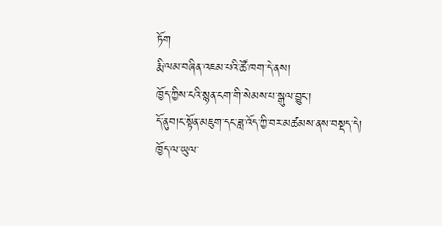ཏོག
རྨི་ལམ་བཞིན་འཇམ་པའི་ཚོ་ཁག་དེ་ནས།
ཁྱོད་ཀྱིས་ངའི་སྙན་ངག་གི་སེམས་པ་སྒུལ་བྱུང་།
དོ་ནུབ།ང་སྟོན་མཇུག་དང་ཟླ་འོད་ཀྱི་བར་མཚམས་ནས་བསྡད་དེ།
ཁྱོད་ལ་ཡུལ་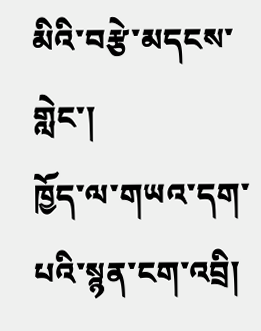མིའི་བརྩེ་མདངས་གླེང་།
ཁྱོད་ལ་གཡའ་དག་པའི་སྙན་ངག་འབྲི།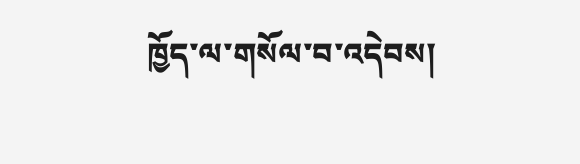ཁྱོད་ལ་གསོལ་བ་འདེབས།